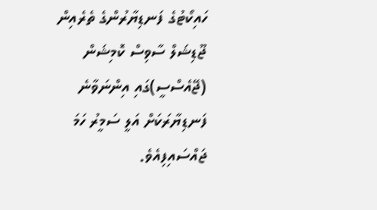ހައިކޯޓުގެ ފަނޑިޔާރުންގެ ތެރެއިން ޖޫޑިޝަލް ސާވިސް ކޮމިޝަން (ޖޭއެސްސީ)ގައި އިންނަވާނެ ފަނޑިޔާރަކަށް އަލީ ސަމީރު ހަމަ ޖައްސައިފިއެވެ.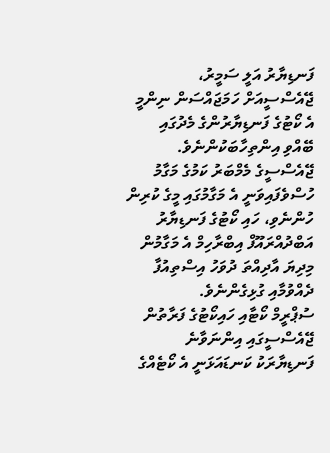ފަނޑިޔާރު އަލީ ސަމީރު، ޖޭއެސްސީއަށް ހަމަޖައްސަން ނިންމީ އެ ކޯޓުގެ ފަނޑިޔާރުންގެ މެދުގައި ބޭއްވި އިންތިހާބަކުންނެވެ. ޖޭއެސްސީގެ މެމްބަރު ކަމުގެ މަގާމު ހުސްވެފައިވަނީ އެ މަގާމުގައި މީގެ ކުރިން ހުންނެވި، ހައި ކޯޓުގެ ފަނޑިޔާރު އަބްދުއްރައޫފް އިބްރާހިމް އެ މަގާމުން މިދިޔަ އާދިއްތަ ދުވަހު އިސްތިއުފާ ދެއްވުމާއި ގުޅިގެންނެވެ.
ސުޕްރީމް ކޯޓާއި ހައިކޯޓުގެ ފަރާތުން ޖޭއެސްސީގައި އިންނަވާނެ ފަނޑިޔާރަކު ކަނޑައަޅަނީ އެ ކޯޓެއްގެ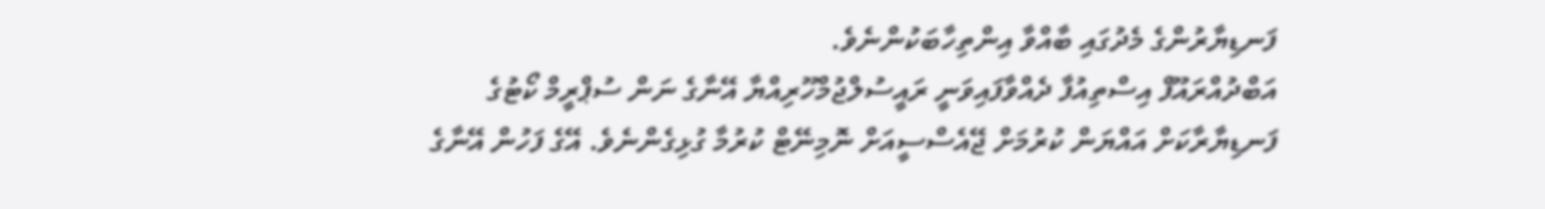ފަނޑިޔާރުންގެ މެދުގައި ބާއްވާ އިންތިހާބަކުންނެވެ.
އަބްދުއްރައޫފް އިސްތިއުފާ ދެއްވާފައިވަނީ ރައީސުލްޖުމްހޫރިއްޔާ އޭނާގެ ނަން ސުޕްރީމް ކޯޓުގެ ފަނޑިޔާރާކަށް އައްޔަން ކުރުމަށް ޖޭއެސްސީއަށް ނޮމިނޭޓް ކުރުމާ ގުޅިގެންނެވެ. އޭގެ ފަހުން އޭނާގެ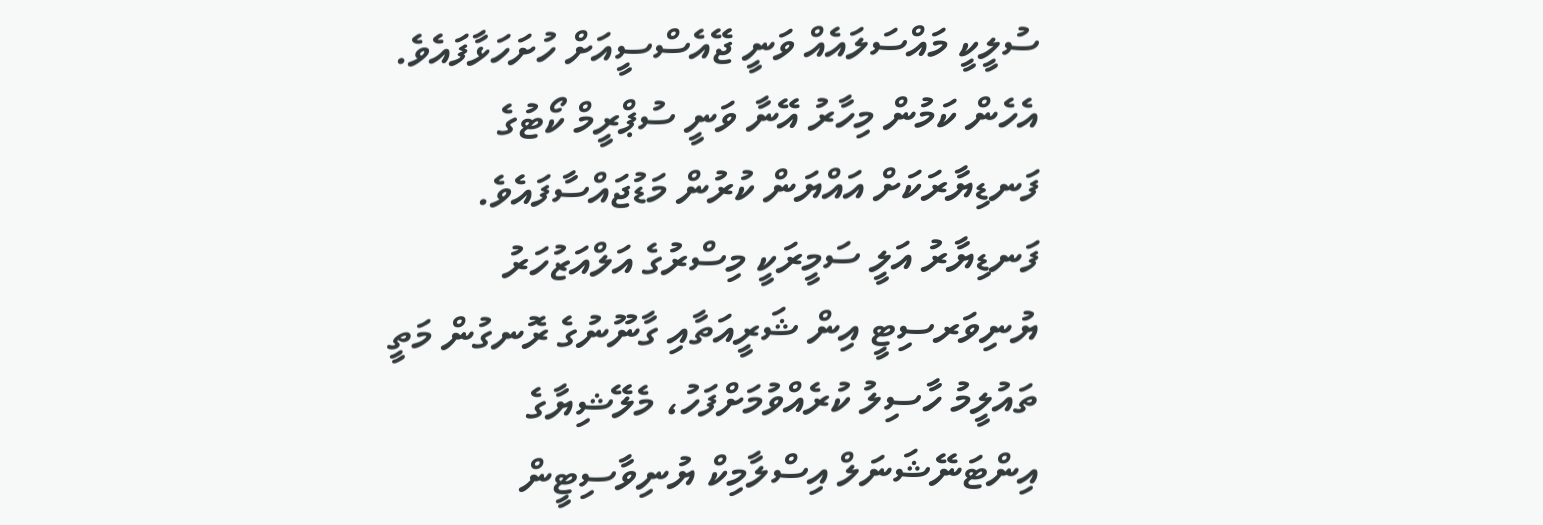ސުލީކީ މައްސަލައެއް ވަނީ ޖޭއެސްސީއަށް ހުށަހަޅާފައެވެ. އެހެން ކަމުން މިހާރު އޭނާ ވަނީ ސުޕްރީމް ކޯޓުގެ ފަނޑިޔާރަކަށް އައްޔަން ކުރުން މަޑުޖައްސާފައެވެ.
ފަނޑިޔާރު އަލީ ސަމީރަކީ މިސްރުގެ އަލްއަޒުހަރު ޔުނިވަރސިޓީ އިން ޝަރީއަތާއި ގާނޫނުގެ ރޮނގުން މަތީ ތައުލީމު ހާސިލު ކުރެއްވުމަށްފަހު، މެލޭޝިޔާގެ އިންޓަނޭޝަނަލް އިސްލާމިކް ޔުނިވާސިޓީން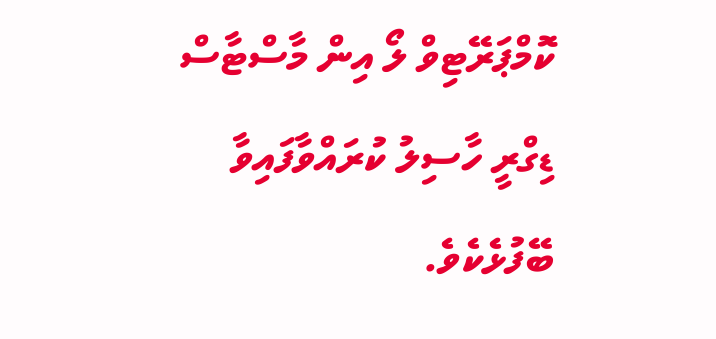ކޮމްޕަރޭޓިވް ލޯ އިން މާސްޓާސް ޑިގްރީ ހާސިލު ކުރައްވާފައިވާ ބޭފުޅެކެވެ.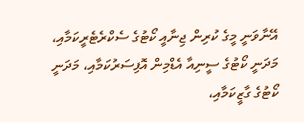އޭނާވަނީ މީގެ ކުރިން ޖިނާއީ ކޯޓުގެ ސެކްރެޓެރީކަމާއި، މަދަނީ ކޯޓުގެ ސީނިއާ އެޑްމިން އޮފިސަރުކަމާއި، މަދަނީ ކޯޓުގެ ގާޒީކަމާއި،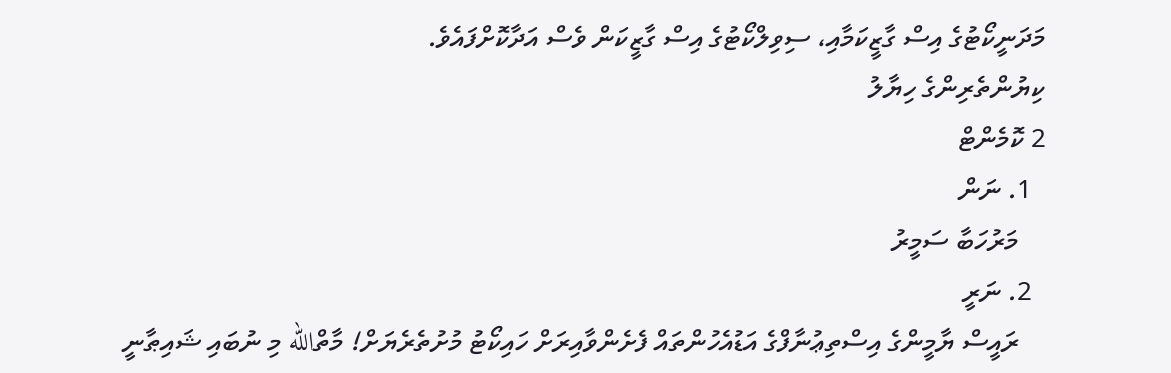މަދަނީކޯޓުގެ އިސް ގާޒީކަމާއި، ސިވިލްކޯޓުގެ އިސް ގާޒީކަން ވެސް އަދާކޮށްފައެވެ.
ކިޔުންތެރިންގެ ހިޔާލު
2 ކޮމެންޓް
  1. ނަން
    މަރުހަބާ ސަމީރު
  2. ނަރީ
    ރައީސް ޔާމީންގެ އިސްތިޢުނާފްގެ އަޑުއެހުންތައް ފެށެންވާއިރަށް ހައިކޯޓު މުށުތެރެޔަށް! މާތްالله މި ނުބައި ޝައިޠާނީ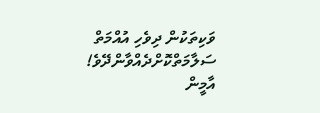ވަކިތަކުން ދިވެހި އުއްމަތް ސަލާމަތްކޮށްދެއްވާންދޭވެ! އާމީން